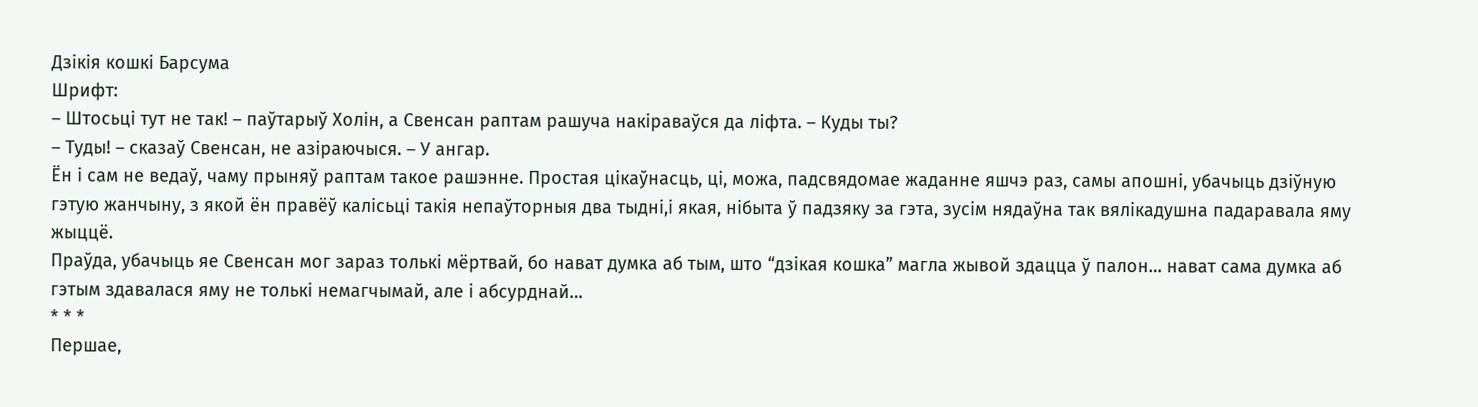Дзікія кошкі Барсума
Шрифт:
– Штосьці тут не так! – паўтарыў Холін, а Свенсан раптам рашуча накіраваўся да ліфта. – Куды ты?
– Туды! – сказаў Свенсан, не азіраючыся. – У ангар.
Ён і сам не ведаў, чаму прыняў раптам такое рашэнне. Простая цікаўнасць, ці, можа, падсвядомае жаданне яшчэ раз, самы апошні, убачыць дзіўную гэтую жанчыну, з якой ён правёў калісьці такія непаўторныя два тыдні,і якая, нібыта ў падзяку за гэта, зусім нядаўна так вялікадушна падаравала яму жыццё.
Праўда, убачыць яе Свенсан мог зараз толькі мёртвай, бо нават думка аб тым, што “дзікая кошка” магла жывой здацца ў палон… нават сама думка аб гэтым здавалася яму не толькі немагчымай, але і абсурднай…
* * *
Першае,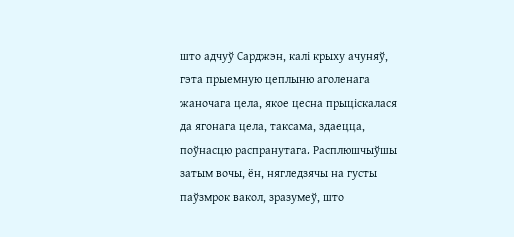што адчуў Сарджэн, калі крыху ачуняў, гэта прыемную цеплыню аголенага жаночага цела, якое цесна прыціскалася да ягонага цела, таксама, здаецца, поўнасцю распранутага. Расплюшчыўшы затым вочы, ён, нягледзячы на густы паўзмрок вакол, зразумеў, што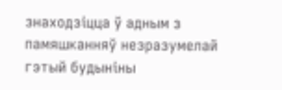знаходзіцца ў адным з памяшканняў незразумелай гэтый будыніны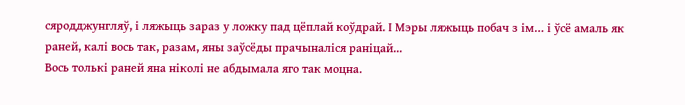сяродджунгляў, і ляжыць зараз у ложку пад цёплай коўдрай. І Мэры ляжыць побач з ім… і ўсё амаль як раней, калі вось так, разам, яны заўсёды прачыналіся раніцай...
Вось толькі раней яна ніколі не абдымала яго так моцна.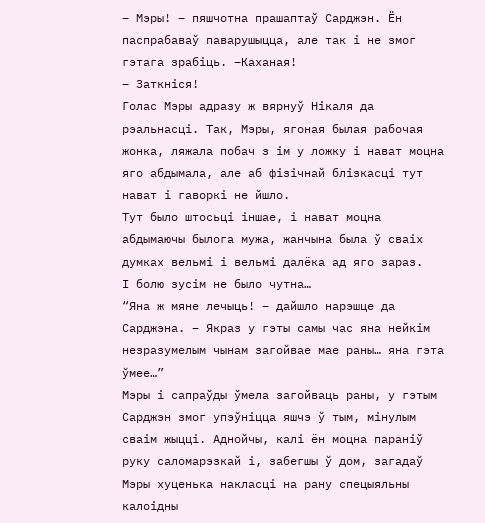– Мэры! – пяшчотна прашаптаў Сарджэн. Ён паспрабаваў паварушыцца, але так і не змог гэтага зрабіць. –Каханая!
– Заткніся!
Голас Мэры адразу ж вярнуў Нікаля да рэальнасці. Так, Мэры, ягоная былая рабочая жонка, ляжала побач з ім у ложку і нават моцна яго абдымала, але аб фізічнай блізкасці тут нават і гаворкі не йшло.
Тут было штосьці іншае, і нават моцна абдымаючы былога мужа, жанчына была ў сваіх думках вельмі і вельмі далёка ад яго зараз.
І болю зусім не было чутна…
“Яна ж мяне лечыць! – дайшло нарэшце да Сарджэна. – Якраз у гэты самы час яна нейкім незразумелым чынам загойвае мае раны… яна гэта ўмее…”
Мэры і сапраўды ўмела загойваць раны, у гэтым Сарджэн змог упэўніцца яшчэ ў тым, мінулым сваім жыцці. Аднойчы, калі ён моцна параніў руку саломарэзкай і, забегшы ў дом, загадаў Мэры хуценька накласці на рану спецыяльны калоідны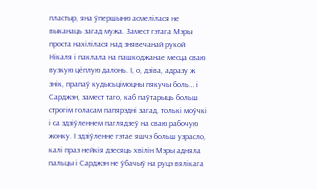пластыр, яна ўпершыню асмелілася не выканаць загад мужа. Замест гэтага Мэры проста нахілілася над знявечанай рукой Нікаля і паклала на пашкоджанае месца сваю вузкую цёплую далонь. І, о, дзіва, адразу ж знік, прапаў кудысьцімоцны пякучы боль… і Сарджэн, замест таго, каб паўтарыць больш строгім голасам папярэдні загад, толькі моўчкі і са здзіўленнем паглядзеў на сваю рабочую жонку. І здзіўленне гэтае яшчэ больш узрасло, калі праз нейкія дзесяць хвілін Мэры адняла пальцы і Сарджэн не ўбачыў на руцэ вялікага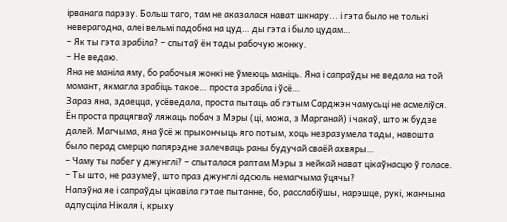ірванага парэзу. Больш таго, там не аказалася нават шкнару... і гэта было не толькі неверагодна, алеі вельмі падобна на цуд… ды гэта і было цудам…
– Як ты гэта зрабіла? – спытаў ён тады рабочую жонку.
– Не ведаю.
Яна не маніла яму, бо рабочыя жонкі не ўмеюць маніць. Яна і сапраўды не ведала на той момант, якмагла зрабіць такое… проста зрабіла і ўсё…
Зараз яна, здаецца, усёведала, проста пытаць аб гэтым Сарджэн чамусьці не асмеліўся. Ён проста працягваў ляжаць побач з Мэры (ці, можа, з Марганай) і чакаў, што ж будзе далей. Магчыма, яна ўсё ж прыкончыць яго потым, хоць незразумела тады, навошта было перад смерцю папярэдне залечваць раны будучай сваёй ахвяры…
– Чаму ты пабег у джунглі? – спыталася раптам Мэры з нейкай нават цікаўнасцю ў голасе. – Ты што, не разумеў, што праз джунглі адсюль немагчыма ўцячы?
Напэўна яе і сапраўды цікавіла гэтае пытанне, бо, расслабіўшы, нарэшце, рукі, жанчына адпусціла Нікаля і, крыху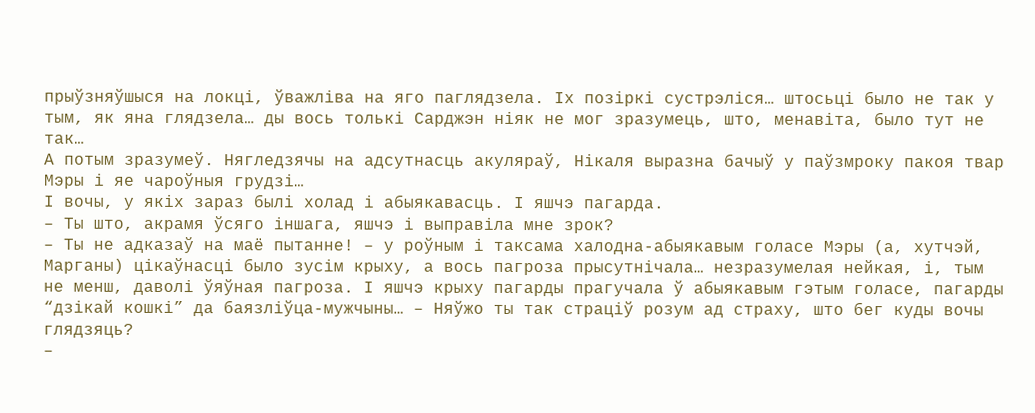прыўзняўшыся на локці, ўважліва на яго паглядзела. Іх позіркі сустрэліся… штосьці было не так у тым, як яна глядзела… ды вось толькі Сарджэн ніяк не мог зразумець, што, менавіта, было тут не так…
А потым зразумеў. Нягледзячы на адсутнасць акуляраў, Нікаля выразна бачыў у паўзмроку пакоя твар Мэры і яе чароўныя грудзі…
І вочы, у якіх зараз былі холад і абыякавасць. І яшчэ пагарда.
– Ты што, акрамя ўсяго іншага, яшчэ і выправіла мне зрок?
– Ты не адказаў на маё пытанне! – у роўным і таксама халодна-абыякавым голасе Мэры (а, хутчэй, Марганы) цікаўнасці было зусім крыху, а вось пагроза прысутнічала… незразумелая нейкая, і, тым не менш, даволі ўяўная пагроза. І яшчэ крыху пагарды прагучала ў абыякавым гэтым голасе, пагарды “дзікай кошкі” да баязліўца-мужчыны… – Няўжо ты так страціў розум ад страху, што бег куды вочы глядзяць?
–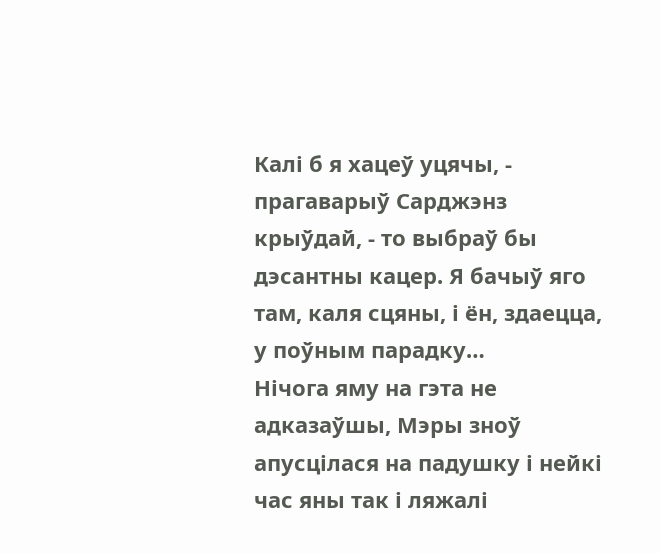Калі б я хацеў уцячы, - прагаварыў Сарджэнз крыўдай, - то выбраў бы дэсантны кацер. Я бачыў яго там, каля сцяны, і ён, здаецца, у поўным парадку…
Нічога яму на гэта не адказаўшы, Мэры зноў апусцілася на падушку і нейкі час яны так і ляжалі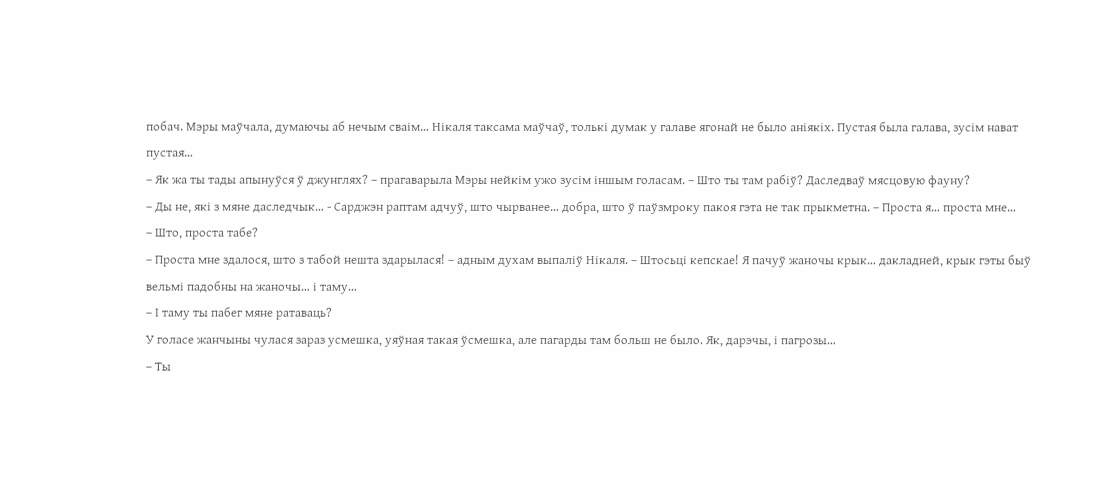побач. Мэры маўчала, думаючы аб нечым сваім… Нікаля таксама маўчаў, толькі думак у галаве ягонай не было аніякіх. Пустая была галава, зусім нават пустая…
– Як жа ты тады апынуўся ў джунглях? – прагаварыла Мэры нейкім ужо зусім іншым голасам. – Што ты там рабіў? Даследваў мясцовую фауну?
– Ды не, які з мяне даследчык… - Сарджэн раптам адчуў, што чырванее… добра, што ў паўзмроку пакоя гэта не так прыкметна. – Проста я… проста мне…
– Што, проста табе?
– Проста мне здалося, што з табой нешта здарылася! – адным духам выпаліў Нікаля. – Штосьці кепскае! Я пачуў жаночы крык… дакладней, крык гэты быў вельмі падобны на жаночы… і таму…
– І таму ты пабег мяне ратаваць?
У голасе жанчыны чулася зараз усмешка, уяўная такая ўсмешка, але пагарды там больш не было. Як, дарэчы, і пагрозы…
– Ты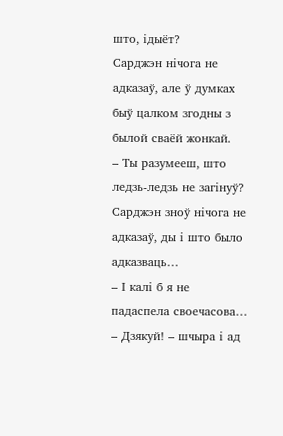што, ідыёт?
Сарджэн нічога не адказаў, але ў думках быў цалком згодны з былой сваёй жонкай.
– Ты разумееш, што ледзь-ледзь не загінуў?
Сарджэн зноў нічога не адказаў, ды і што было адказваць…
– І калі б я не падаспела своечасова…
– Дзякуй! – шчыра і ад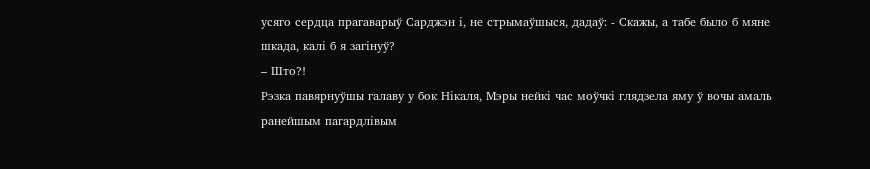усяго сердца прагаварыў Сарджэн і, не стрымаўшыся, дадаў: - Скажы, а табе было б мяне шкада, калі б я загінуў?
– Што?!
Рэзка павярнуўшы галаву у бок Нікаля, Мэры нейкі час моўчкі глядзела яму ў вочы амаль ранейшым пагардлівым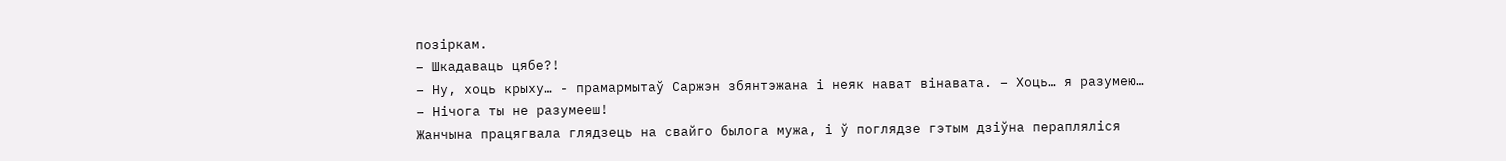позіркам.
– Шкадаваць цябе?!
– Ну, хоць крыху… - прамармытаў Саржэн збянтэжана і неяк нават вінавата. – Хоць… я разумею…
– Нічога ты не разумееш!
Жанчына працягвала глядзець на свайго былога мужа, і ў поглядзе гэтым дзіўна перапляліся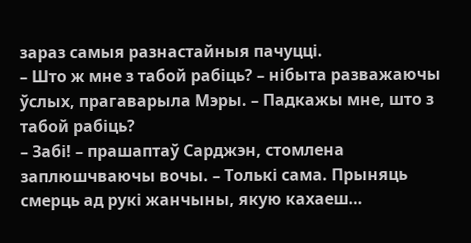зараз самыя разнастайныя пачуцці.
– Што ж мне з табой рабіць? – нібыта разважаючы ўслых, прагаварыла Мэры. – Падкажы мне, што з табой рабіць?
– Забі! – прашаптаў Сарджэн, стомлена заплюшчваючы вочы. – Толькі сама. Прыняць смерць ад рукі жанчыны, якую кахаеш…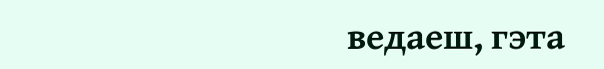ведаеш, гэта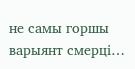не самы горшы варыянт смерці…